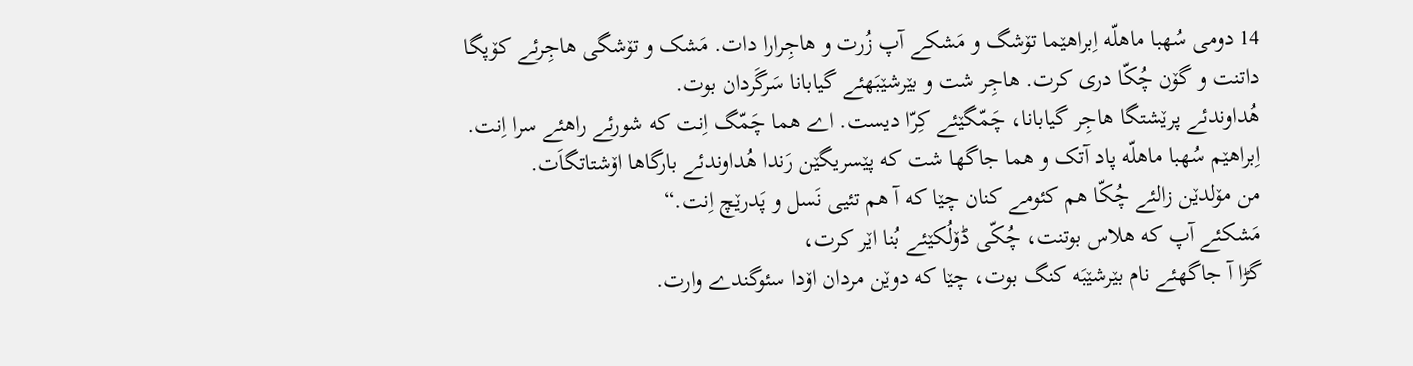14 دومی سُهبا ماهلّه اِبراهێما تۆشگ و مَشکے آپ زُرت و هاجِرارا دات. مَشک و تۆشگی هاجِرئے کۆپگا داتنت و گۆن چُکّا دری کرت. هاجِر شت و بێرشێبَهئے گیابانا سَرگَردان بوت.
هُداوندئے پرێشتگا هاجِر گیابانا، چَمّگێئے کِرّا دیست. اے هما چَمّگ اِنت که شورئے راهئے سرا اِنت.
اِبراهێم سُهبا ماهلّه پاد آتک و هما جاگها شت که پێسریگێن رَندا هُداوندئے بارگاها اۆشتاتگاَت.
من مۆلدێن زالئے چُکّا هم کئومے کنان چێا که آ هم تئیی نَسل و پَدرێچ اِنت.“
مَشکئے آپ که هلاس بوتنت، چُکّی ڈۆلُکێئے بُنا اێر کرت،
گڑا آ جاگهئے نام بێرشێبَه کنگ بوت، چێا که دوێن مردان اۆدا سئوگندے وارت.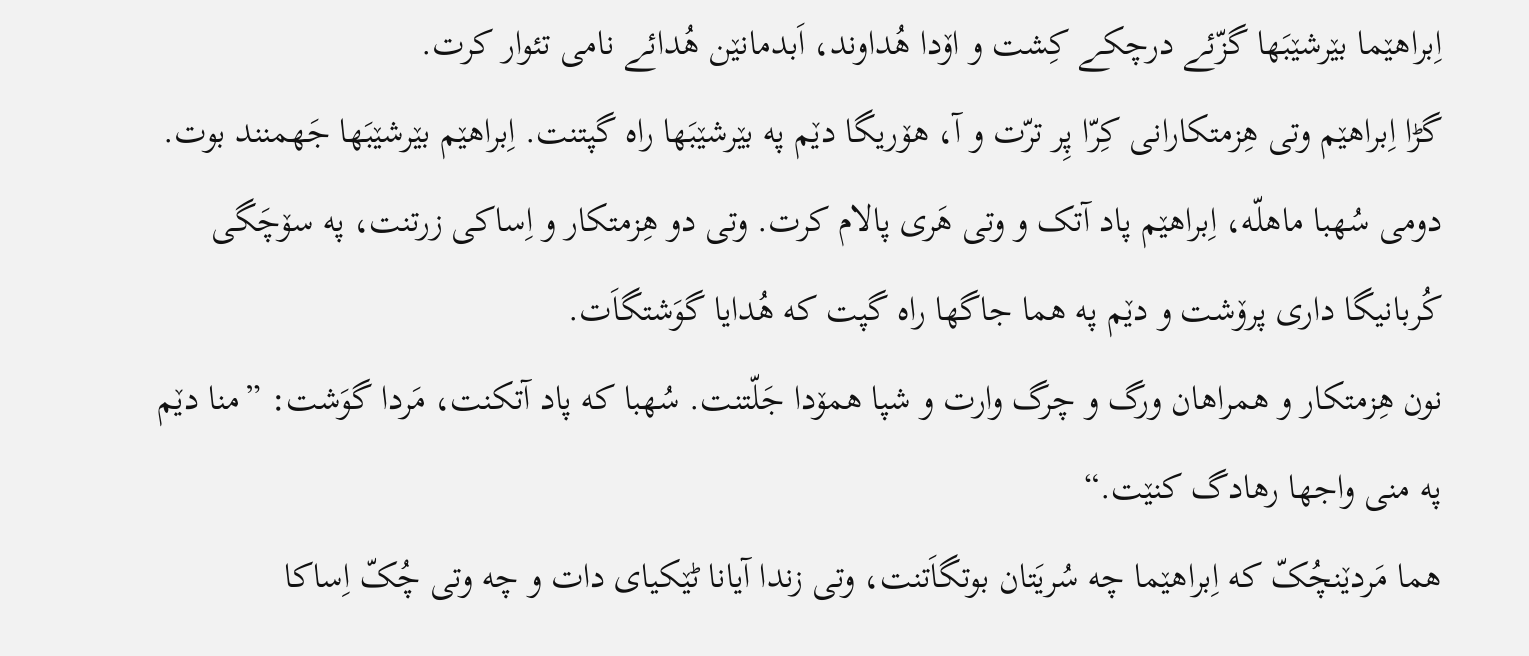اِبراهێما بێرشێبَها گزّئے درچکے کِشت و اۆدا هُداوند، اَبدمانێن هُدائے نامی تئوار کرت.
گڑا اِبراهێم وتی هِزمتکارانی کِرّا پِر ترّت و آ، هۆریگا دێم په بێرشێبَها راه گپتنت. اِبراهێم بێرشێبَها جَهمنند بوت.
دومی سُهبا ماهلّه، اِبراهێم پاد آتک و وتی هَری پالام کرت. وتی دو هِزمتکار و اِساکی زرتنت، په سۆچَگی کُربانیگا داری پرۆشت و دێم په هما جاگها راه گپت که هُدایا گوَشتگاَت.
نون هِزمتکار و همراهان ورگ و چرگ وارت و شپا همۆدا جَلّتنت. سُهبا که پاد آتکنت، مَردا گوَشت: ”منا دێم په منی واجها رهادگ کنێت.“
هما مَردێنچُکّ که اِبراهێما چه سُریَتان بوتگاَتنت، وتی زندا آیانا ٹێکیای دات و چه وتی چُکّ اِساکا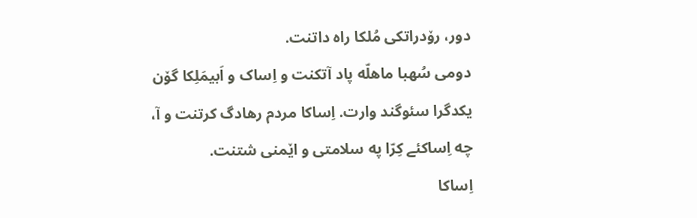دور، رۆدراتکی مُلکا راه داتنت.
دومی سُهبا ماهلّه پاد آتکنت و اِساک و اَبیمَلِکا گۆن یکدگرا سئوگند وارت. اِساکا مردم رهادگ کرتنت و آ، چه اِساکئے کِرّا په سلامتی و اێمنی شتنت.
اِساکا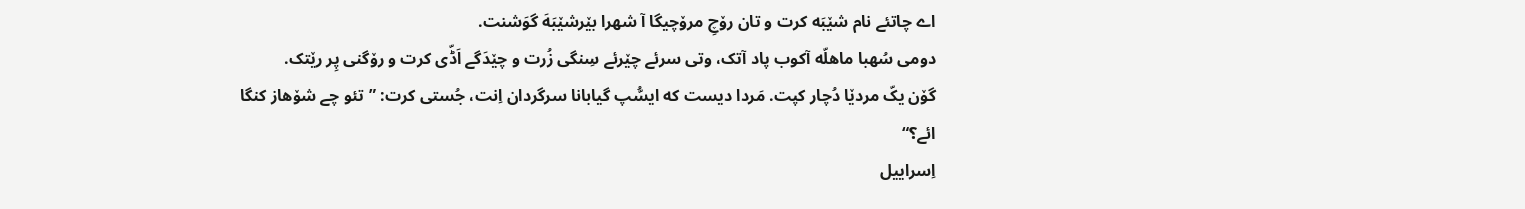اے چاتئے نام شێبَه کرت و تان رۆچِ مرۆچیگا آ شهرا بێرشێبَهَ گوَشنت.
دومی سُهبا ماهلّه آکوب پاد آتک، وتی سرئے چێرئے سِنگی زُرت و چێدَگے اَڈّی کرت و رۆگنی پِر رێتک.
گۆن یکّ مردێا دُچار کپت. مَردا دیست که ایسُّپ گیابانا سرگردان اِنت، جُستی کرت: ”تئو چے شۆهاز کنگا ائے؟“
اِسراییل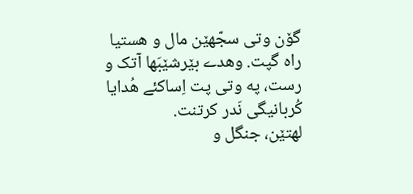گۆن وتی سجّهێن مال و هستیا راه گپت. وهدے بێرشێبَها آتک و رست، په وتی پت اِساکئے هُدایا کُربانیگی نَدر کرتنت.
لهتێن، جنگل و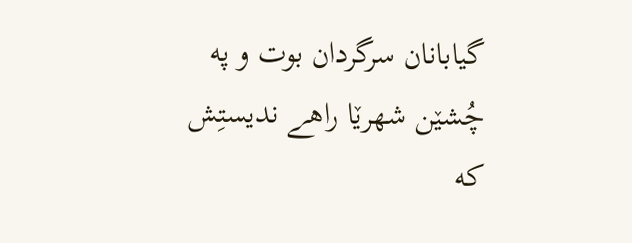گیابانان سرگردان بوت و په چُشێن شهرێا راهے ندیستِش که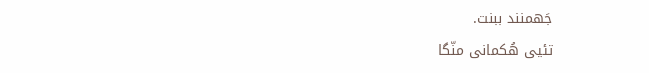جَهمنند ببنت.
تئیی هُکمانی منّگا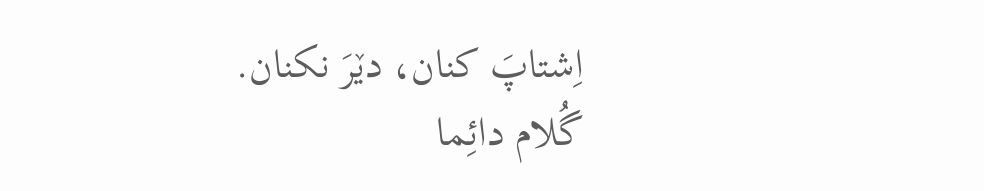اِشتاپَ کنان، دێرَ نکنان.
گُلام دائِما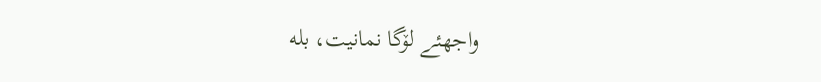واجهئے لۆگا نمانیت، بله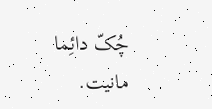چُکّ دائِما مانیت.